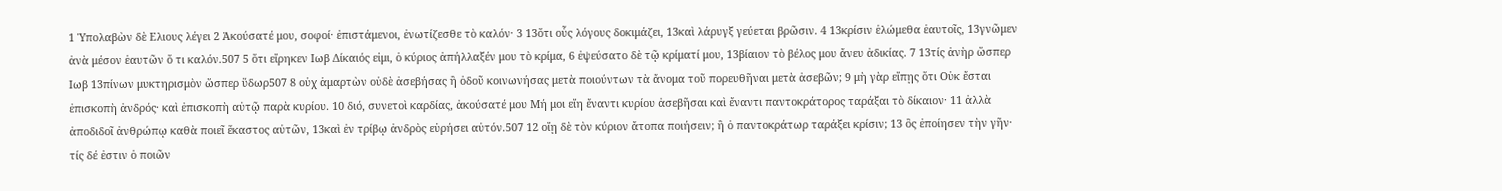1 Ὑπολαβὼν δὲ Ελιους λέγει 2 Ἀκούσατέ μου, σοφοί· ἐπιστάμενοι, ἐνωτίζεσθε τὸ καλόν· 3 13ὅτι οὖς λόγους δοκιμάζει, 13καὶ λάρυγξ γεύεται βρῶσιν. 4 13κρίσιν ἑλώμεθα ἑαυτοῖς, 13γνῶμεν ἀνὰ μέσον ἑαυτῶν ὅ τι καλόν.507 5 ὅτι εἴρηκεν Ιωβ Δίκαιός εἰμι, ὁ κύριος ἀπήλλαξέν μου τὸ κρίμα, 6 ἐψεύσατο δὲ τῷ κρίματί μου, 13βίαιον τὸ βέλος μου ἄνευ ἀδικίας. 7 13τίς ἀνὴρ ὥσπερ Ιωβ 13πίνων μυκτηρισμὸν ὥσπερ ὕδωρ507 8 οὐχ ἁμαρτὼν οὐδὲ ἀσεβήσας ἢ ὁδοῦ κοινωνήσας μετὰ ποιούντων τὰ ἄνομα τοῦ πορευθῆναι μετὰ ἀσεβῶν; 9 μὴ γὰρ εἴπῃς ὅτι Οὐκ ἔσται ἐπισκοπὴ ἀνδρός· καὶ ἐπισκοπὴ αὐτῷ παρὰ κυρίου. 10 διό, συνετοὶ καρδίας, ἀκούσατέ μου Μή μοι εἴη ἔναντι κυρίου ἀσεβῆσαι καὶ ἔναντι παντοκράτορος ταράξαι τὸ δίκαιον· 11 ἀλλὰ ἀποδιδοῖ ἀνθρώπῳ καθὰ ποιεῖ ἕκαστος αὐτῶν, 13καὶ ἐν τρίβῳ ἀνδρὸς εὑρήσει αὐτόν.507 12 οἴῃ δὲ τὸν κύριον ἄτοπα ποιήσειν; ἢ ὁ παντοκράτωρ ταράξει κρίσιν; 13 ὃς ἐποίησεν τὴν γῆν· τίς δέ ἐστιν ὁ ποιῶν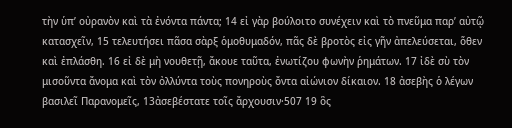τὴν ὑπ’ οὐρανὸν καὶ τὰ ἐνόντα πάντα; 14 εἰ γὰρ βούλοιτο συνέχειν καὶ τὸ πνεῦμα παρ’ αὐτῷ κατασχεῖν, 15 τελευτήσει πᾶσα σὰρξ ὁμοθυμαδόν, πᾶς δὲ βροτὸς εἰς γῆν ἀπελεύσεται, ὅθεν καὶ ἐπλάσθη. 16 εἰ δὲ μὴ νουθετῇ, ἄκουε ταῦτα, ἐνωτίζου φωνὴν ῥημάτων. 17 ἰδὲ σὺ τὸν μισοῦντα ἄνομα καὶ τὸν ὀλλύντα τοὺς πονηροὺς ὄντα αἰώνιον δίκαιον. 18 ἀσεβὴς ὁ λέγων βασιλεῖ Παρανομεῖς, 13ἀσεβέστατε τοῖς ἄρχουσιν·507 19 ὃς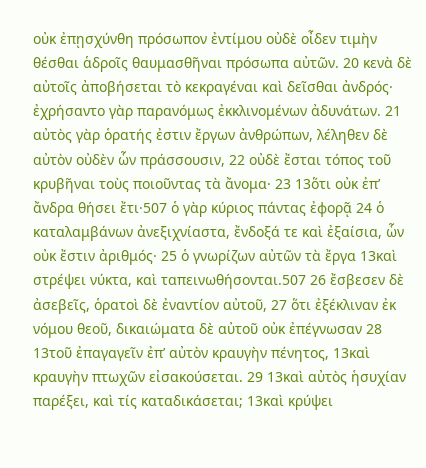οὐκ ἐπῃσχύνθη πρόσωπον ἐντίμου οὐδὲ οἶδεν τιμὴν θέσθαι ἁδροῖς θαυμασθῆναι πρόσωπα αὐτῶν. 20 κενὰ δὲ αὐτοῖς ἀποβήσεται τὸ κεκραγέναι καὶ δεῖσθαι ἀνδρός· ἐχρήσαντο γὰρ παρανόμως ἐκκλινομένων ἀδυνάτων. 21 αὐτὸς γὰρ ὁρατής ἐστιν ἔργων ἀνθρώπων, λέληθεν δὲ αὐτὸν οὐδὲν ὧν πράσσουσιν, 22 οὐδὲ ἔσται τόπος τοῦ κρυβῆναι τοὺς ποιοῦντας τὰ ἄνομα· 23 13ὅτι οὐκ ἐπ’ ἄνδρα θήσει ἔτι·507 ὁ γὰρ κύριος πάντας ἐφορᾷ 24 ὁ καταλαμβάνων ἀνεξιχνίαστα, ἔνδοξά τε καὶ ἐξαίσια, ὧν οὐκ ἔστιν ἀριθμός· 25 ὁ γνωρίζων αὐτῶν τὰ ἔργα 13καὶ στρέψει νύκτα, καὶ ταπεινωθήσονται.507 26 ἔσβεσεν δὲ ἀσεβεῖς, ὁρατοὶ δὲ ἐναντίον αὐτοῦ, 27 ὅτι ἐξέκλιναν ἐκ νόμου θεοῦ, δικαιώματα δὲ αὐτοῦ οὐκ ἐπέγνωσαν 28 13τοῦ ἐπαγαγεῖν ἐπ’ αὐτὸν κραυγὴν πένητος, 13καὶ κραυγὴν πτωχῶν εἰσακούσεται. 29 13καὶ αὐτὸς ἡσυχίαν παρέξει, καὶ τίς καταδικάσεται; 13καὶ κρύψει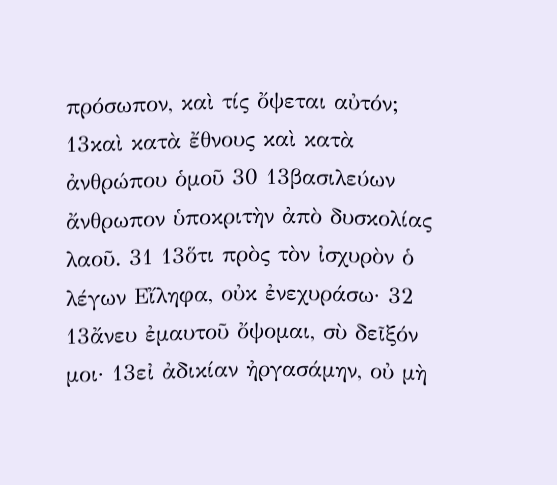πρόσωπον, καὶ τίς ὄψεται αὐτόν; 13καὶ κατὰ ἔθνους καὶ κατὰ ἀνθρώπου ὁμοῦ 30 13βασιλεύων ἄνθρωπον ὑποκριτὴν ἀπὸ δυσκολίας λαοῦ. 31 13ὅτι πρὸς τὸν ἰσχυρὸν ὁ λέγων Εἴληφα, οὐκ ἐνεχυράσω· 32 13ἄνευ ἐμαυτοῦ ὄψομαι, σὺ δεῖξόν μοι· 13εἰ ἀδικίαν ἠργασάμην, οὐ μὴ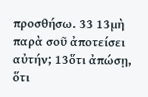προσθήσω. 33 13μὴ παρὰ σοῦ ἀποτείσει αὐτήν; 13ὅτι ἀπώσῃ, ὅτι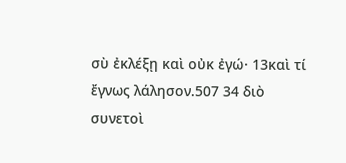σὺ ἐκλέξῃ καὶ οὐκ ἐγώ· 13καὶ τί ἔγνως λάλησον.507 34 διὸ συνετοὶ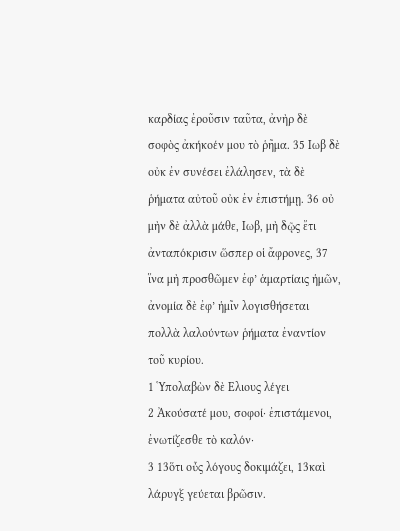καρδίας ἐροῦσιν ταῦτα, ἀνὴρ δὲ σοφὸς ἀκήκοέν μου τὸ ῥῆμα. 35 Ιωβ δὲ οὐκ ἐν συνέσει ἐλάλησεν, τὰ δὲ ῥήματα αὐτοῦ οὐκ ἐν ἐπιστήμῃ. 36 οὐ μὴν δὲ ἀλλὰ μάθε, Ιωβ, μὴ δῷς ἔτι ἀνταπόκρισιν ὥσπερ οἱ ἄφρονες, 37 ἵνα μὴ προσθῶμεν ἐφ’ ἁμαρτίαις ἡμῶν, ἀνομία δὲ ἐφ’ ἡμῖν λογισθήσεται πολλὰ λαλούντων ῥήματα ἐναντίον τοῦ κυρίου.
1 Ὑπολαβὼν δὲ Ελιους λέγει
2 Ἀκούσατέ μου, σοφοί· ἐπιστάμενοι, ἐνωτίζεσθε τὸ καλόν·
3 13ὅτι οὖς λόγους δοκιμάζει, 13καὶ λάρυγξ γεύεται βρῶσιν.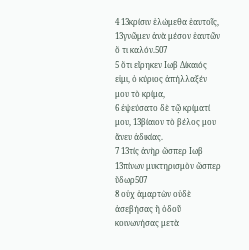4 13κρίσιν ἑλώμεθα ἑαυτοῖς, 13γνῶμεν ἀνὰ μέσον ἑαυτῶν ὅ τι καλόν.507
5 ὅτι εἴρηκεν Ιωβ Δίκαιός εἰμι, ὁ κύριος ἀπήλλαξέν μου τὸ κρίμα,
6 ἐψεύσατο δὲ τῷ κρίματί μου, 13βίαιον τὸ βέλος μου ἄνευ ἀδικίας.
7 13τίς ἀνὴρ ὥσπερ Ιωβ 13πίνων μυκτηρισμὸν ὥσπερ ὕδωρ507
8 οὐχ ἁμαρτὼν οὐδὲ ἀσεβήσας ἢ ὁδοῦ κοινωνήσας μετὰ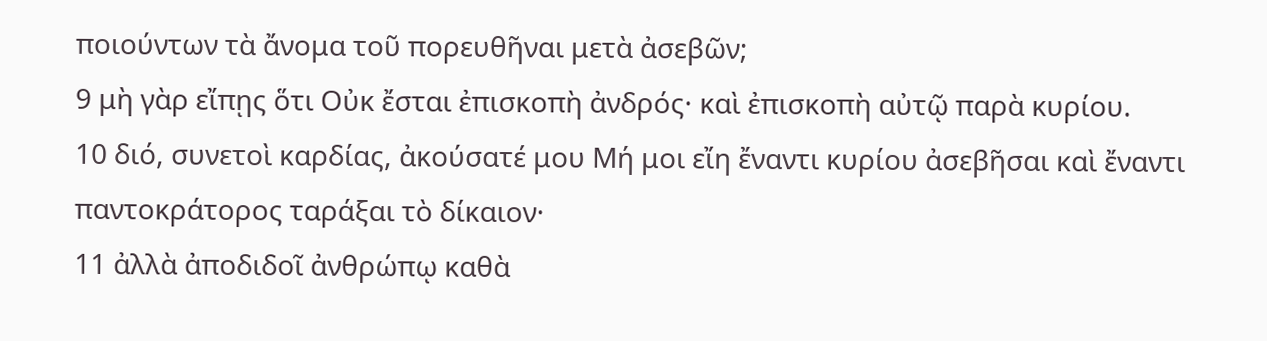ποιούντων τὰ ἄνομα τοῦ πορευθῆναι μετὰ ἀσεβῶν;
9 μὴ γὰρ εἴπῃς ὅτι Οὐκ ἔσται ἐπισκοπὴ ἀνδρός· καὶ ἐπισκοπὴ αὐτῷ παρὰ κυρίου.
10 διό, συνετοὶ καρδίας, ἀκούσατέ μου Μή μοι εἴη ἔναντι κυρίου ἀσεβῆσαι καὶ ἔναντι παντοκράτορος ταράξαι τὸ δίκαιον·
11 ἀλλὰ ἀποδιδοῖ ἀνθρώπῳ καθὰ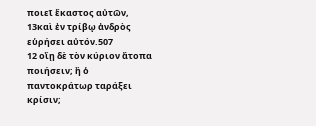ποιεῖ ἕκαστος αὐτῶν, 13καὶ ἐν τρίβῳ ἀνδρὸς εὑρήσει αὐτόν.507
12 οἴῃ δὲ τὸν κύριον ἄτοπα ποιήσειν; ἢ ὁ παντοκράτωρ ταράξει κρίσιν;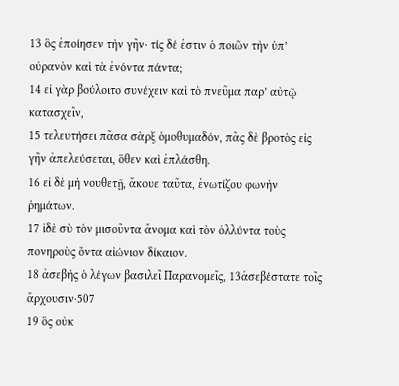13 ὃς ἐποίησεν τὴν γῆν· τίς δέ ἐστιν ὁ ποιῶν τὴν ὑπ’ οὐρανὸν καὶ τὰ ἐνόντα πάντα;
14 εἰ γὰρ βούλοιτο συνέχειν καὶ τὸ πνεῦμα παρ’ αὐτῷ κατασχεῖν,
15 τελευτήσει πᾶσα σὰρξ ὁμοθυμαδόν, πᾶς δὲ βροτὸς εἰς γῆν ἀπελεύσεται, ὅθεν καὶ ἐπλάσθη.
16 εἰ δὲ μὴ νουθετῇ, ἄκουε ταῦτα, ἐνωτίζου φωνὴν ῥημάτων.
17 ἰδὲ σὺ τὸν μισοῦντα ἄνομα καὶ τὸν ὀλλύντα τοὺς πονηροὺς ὄντα αἰώνιον δίκαιον.
18 ἀσεβὴς ὁ λέγων βασιλεῖ Παρανομεῖς, 13ἀσεβέστατε τοῖς ἄρχουσιν·507
19 ὃς οὐκ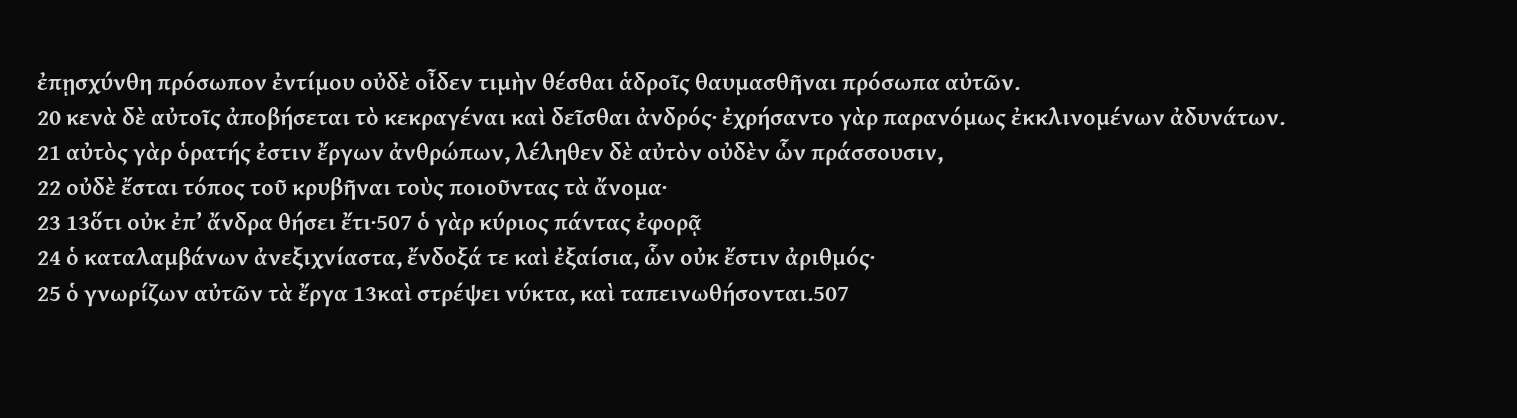ἐπῃσχύνθη πρόσωπον ἐντίμου οὐδὲ οἶδεν τιμὴν θέσθαι ἁδροῖς θαυμασθῆναι πρόσωπα αὐτῶν.
20 κενὰ δὲ αὐτοῖς ἀποβήσεται τὸ κεκραγέναι καὶ δεῖσθαι ἀνδρός· ἐχρήσαντο γὰρ παρανόμως ἐκκλινομένων ἀδυνάτων.
21 αὐτὸς γὰρ ὁρατής ἐστιν ἔργων ἀνθρώπων, λέληθεν δὲ αὐτὸν οὐδὲν ὧν πράσσουσιν,
22 οὐδὲ ἔσται τόπος τοῦ κρυβῆναι τοὺς ποιοῦντας τὰ ἄνομα·
23 13ὅτι οὐκ ἐπ’ ἄνδρα θήσει ἔτι·507 ὁ γὰρ κύριος πάντας ἐφορᾷ
24 ὁ καταλαμβάνων ἀνεξιχνίαστα, ἔνδοξά τε καὶ ἐξαίσια, ὧν οὐκ ἔστιν ἀριθμός·
25 ὁ γνωρίζων αὐτῶν τὰ ἔργα 13καὶ στρέψει νύκτα, καὶ ταπεινωθήσονται.507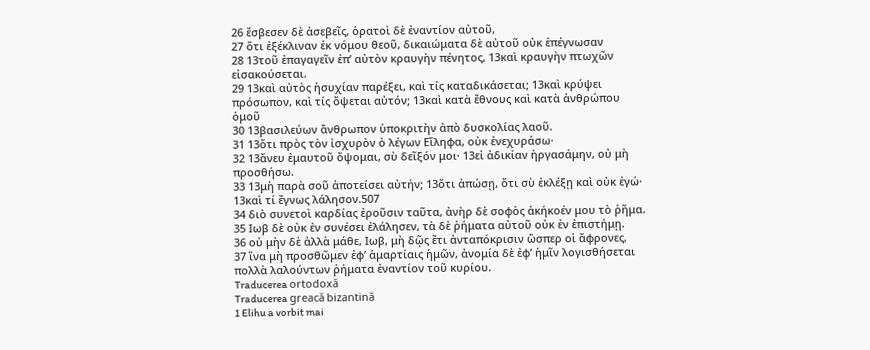26 ἔσβεσεν δὲ ἀσεβεῖς, ὁρατοὶ δὲ ἐναντίον αὐτοῦ,
27 ὅτι ἐξέκλιναν ἐκ νόμου θεοῦ, δικαιώματα δὲ αὐτοῦ οὐκ ἐπέγνωσαν
28 13τοῦ ἐπαγαγεῖν ἐπ’ αὐτὸν κραυγὴν πένητος, 13καὶ κραυγὴν πτωχῶν εἰσακούσεται.
29 13καὶ αὐτὸς ἡσυχίαν παρέξει, καὶ τίς καταδικάσεται; 13καὶ κρύψει πρόσωπον, καὶ τίς ὄψεται αὐτόν; 13καὶ κατὰ ἔθνους καὶ κατὰ ἀνθρώπου ὁμοῦ
30 13βασιλεύων ἄνθρωπον ὑποκριτὴν ἀπὸ δυσκολίας λαοῦ.
31 13ὅτι πρὸς τὸν ἰσχυρὸν ὁ λέγων Εἴληφα, οὐκ ἐνεχυράσω·
32 13ἄνευ ἐμαυτοῦ ὄψομαι, σὺ δεῖξόν μοι· 13εἰ ἀδικίαν ἠργασάμην, οὐ μὴ προσθήσω.
33 13μὴ παρὰ σοῦ ἀποτείσει αὐτήν; 13ὅτι ἀπώσῃ, ὅτι σὺ ἐκλέξῃ καὶ οὐκ ἐγώ· 13καὶ τί ἔγνως λάλησον.507
34 διὸ συνετοὶ καρδίας ἐροῦσιν ταῦτα, ἀνὴρ δὲ σοφὸς ἀκήκοέν μου τὸ ῥῆμα.
35 Ιωβ δὲ οὐκ ἐν συνέσει ἐλάλησεν, τὰ δὲ ῥήματα αὐτοῦ οὐκ ἐν ἐπιστήμῃ.
36 οὐ μὴν δὲ ἀλλὰ μάθε, Ιωβ, μὴ δῷς ἔτι ἀνταπόκρισιν ὥσπερ οἱ ἄφρονες,
37 ἵνα μὴ προσθῶμεν ἐφ’ ἁμαρτίαις ἡμῶν, ἀνομία δὲ ἐφ’ ἡμῖν λογισθήσεται πολλὰ λαλούντων ῥήματα ἐναντίον τοῦ κυρίου.
Traducerea ortodoxă
Traducerea greacă bizantină
1 Elihu a vorbit mai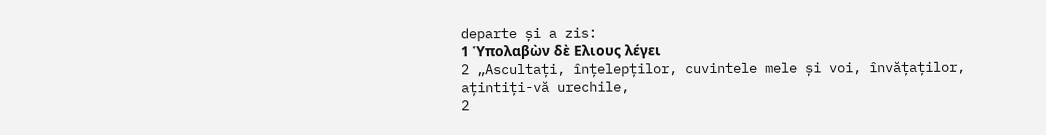departe și a zis:
1 Ὑπολαβὼν δὲ Ελιους λέγει
2 „Ascultați, înțelepților, cuvintele mele și voi, învățaților, ațintiți-vă urechile,
2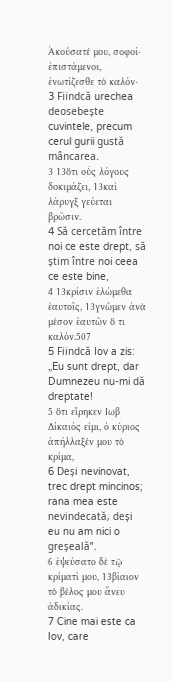Ἀκούσατέ μου, σοφοί· ἐπιστάμενοι, ἐνωτίζεσθε τὸ καλόν·
3 Fiindcă urechea deosebește cuvintele, precum cerul gurii gustă mâncarea.
3 13ὅτι οὖς λόγους δοκιμάζει, 13καὶ λάρυγξ γεύεται βρῶσιν.
4 Să cercetăm între noi ce este drept, să știm între noi ceea ce este bine,
4 13κρίσιν ἑλώμεθα ἑαυτοῖς, 13γνῶμεν ἀνὰ μέσον ἑαυτῶν ὅ τι καλόν.507
5 Fiindcă Iov a zis: „Eu sunt drept, dar Dumnezeu nu-mi dă dreptate!
5 ὅτι εἴρηκεν Ιωβ Δίκαιός εἰμι, ὁ κύριος ἀπήλλαξέν μου τὸ κρίμα,
6 Deși nevinovat, trec drept mincinos; rana mea este nevindecată, deși eu nu am nici o greșeală”.
6 ἐψεύσατο δὲ τῷ κρίματί μου, 13βίαιον τὸ βέλος μου ἄνευ ἀδικίας.
7 Cine mai este ca Iov, care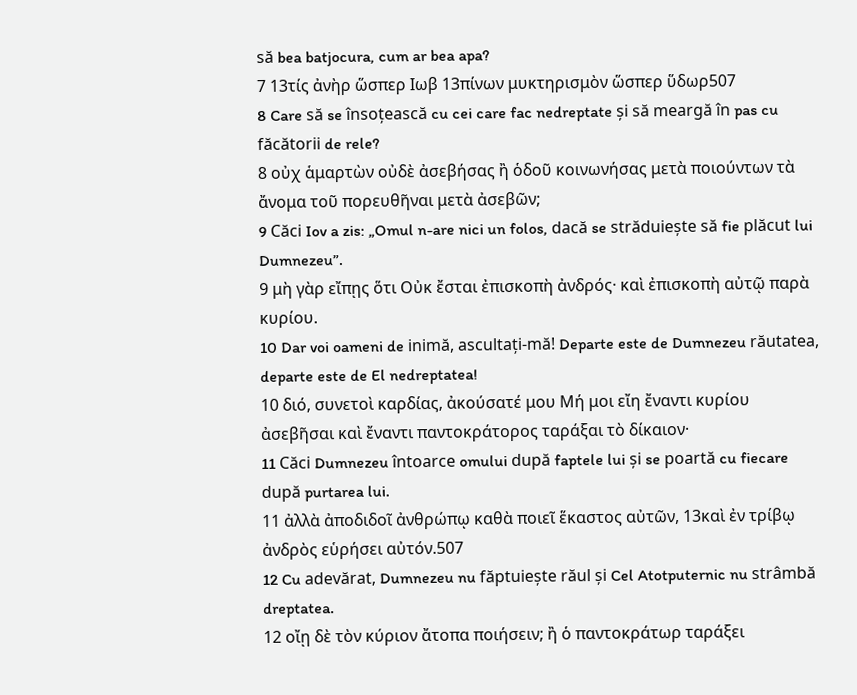să bea batjocura, cum ar bea apa?
7 13τίς ἀνὴρ ὥσπερ Ιωβ 13πίνων μυκτηρισμὸν ὥσπερ ὕδωρ507
8 Care să se însoțească cu cei care fac nedreptate și să meargă în pas cu făcătorii de rele?
8 οὐχ ἁμαρτὼν οὐδὲ ἀσεβήσας ἢ ὁδοῦ κοινωνήσας μετὰ ποιούντων τὰ ἄνομα τοῦ πορευθῆναι μετὰ ἀσεβῶν;
9 Căci Iov a zis: „Omul n-are nici un folos, dacă se străduiește să fie plăcut lui Dumnezeu”.
9 μὴ γὰρ εἴπῃς ὅτι Οὐκ ἔσται ἐπισκοπὴ ἀνδρός· καὶ ἐπισκοπὴ αὐτῷ παρὰ κυρίου.
10 Dar voi oameni de inimă, ascultați-mă! Departe este de Dumnezeu răutatea, departe este de El nedreptatea!
10 διό, συνετοὶ καρδίας, ἀκούσατέ μου Μή μοι εἴη ἔναντι κυρίου ἀσεβῆσαι καὶ ἔναντι παντοκράτορος ταράξαι τὸ δίκαιον·
11 Căci Dumnezeu întoarce omului după faptele lui și se poartă cu fiecare după purtarea lui.
11 ἀλλὰ ἀποδιδοῖ ἀνθρώπῳ καθὰ ποιεῖ ἕκαστος αὐτῶν, 13καὶ ἐν τρίβῳ ἀνδρὸς εὑρήσει αὐτόν.507
12 Cu adevărat, Dumnezeu nu făptuiește răul și Cel Atotputernic nu strâmbă dreptatea.
12 οἴῃ δὲ τὸν κύριον ἄτοπα ποιήσειν; ἢ ὁ παντοκράτωρ ταράξει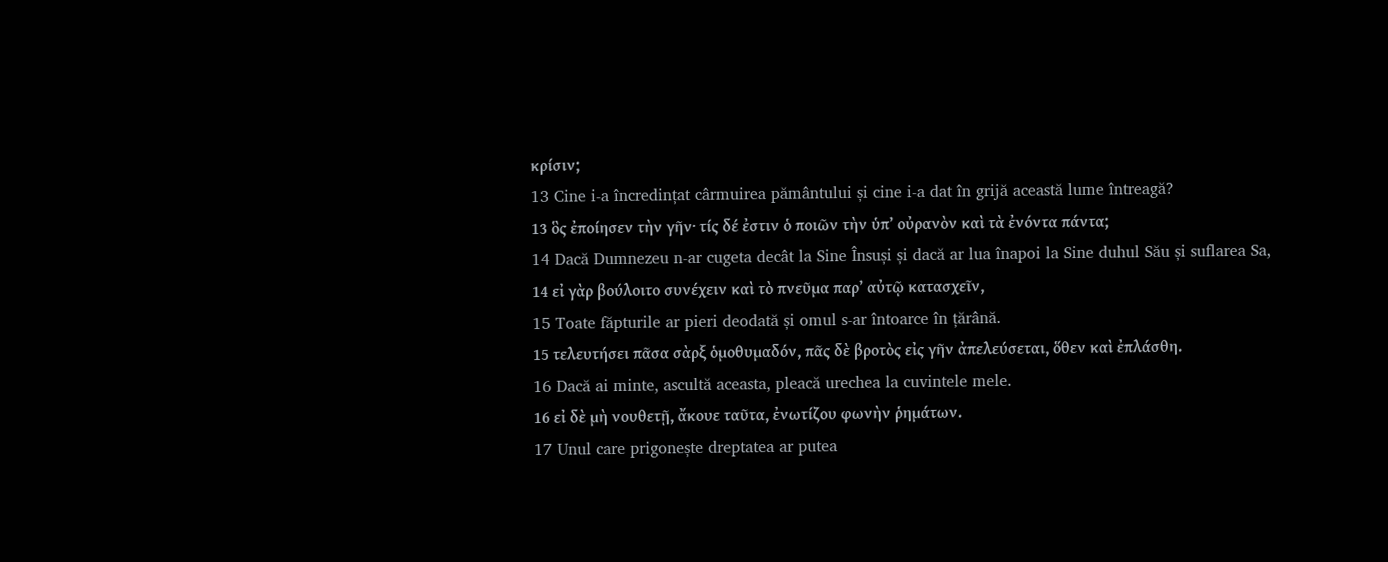κρίσιν;
13 Cine i-a încredințat cârmuirea pământului și cine i-a dat în grijă această lume întreagă?
13 ὃς ἐποίησεν τὴν γῆν· τίς δέ ἐστιν ὁ ποιῶν τὴν ὑπ’ οὐρανὸν καὶ τὰ ἐνόντα πάντα;
14 Dacă Dumnezeu n-ar cugeta decât la Sine Însuși și dacă ar lua înapoi la Sine duhul Său și suflarea Sa,
14 εἰ γὰρ βούλοιτο συνέχειν καὶ τὸ πνεῦμα παρ’ αὐτῷ κατασχεῖν,
15 Toate făpturile ar pieri deodată și omul s-ar întoarce în țărână.
15 τελευτήσει πᾶσα σὰρξ ὁμοθυμαδόν, πᾶς δὲ βροτὸς εἰς γῆν ἀπελεύσεται, ὅθεν καὶ ἐπλάσθη.
16 Dacă ai minte, ascultă aceasta, pleacă urechea la cuvintele mele.
16 εἰ δὲ μὴ νουθετῇ, ἄκουε ταῦτα, ἐνωτίζου φωνὴν ῥημάτων.
17 Unul care prigonește dreptatea ar putea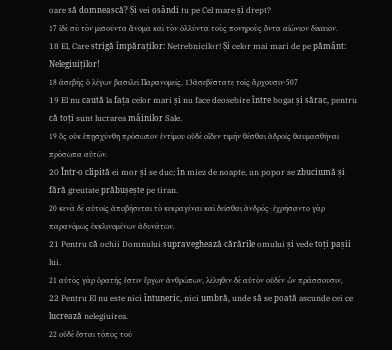oare să domnească? Și vei osândi tu pe Cel mare și drept?
17 ἰδὲ σὺ τὸν μισοῦντα ἄνομα καὶ τὸν ὀλλύντα τοὺς πονηροὺς ὄντα αἰώνιον δίκαιον.
18 El, Care strigă împăraților: Netrebnicilor! Și celor mai mari de pe pământ: Nelegiuiților!
18 ἀσεβὴς ὁ λέγων βασιλεῖ Παρανομεῖς, 13ἀσεβέστατε τοῖς ἄρχουσιν·507
19 El nu caută la fața celor mari și nu face deosebire între bogat și sărac, pentru că toți sunt lucrarea mâinilor Sale.
19 ὃς οὐκ ἐπῃσχύνθη πρόσωπον ἐντίμου οὐδὲ οἶδεν τιμὴν θέσθαι ἁδροῖς θαυμασθῆναι πρόσωπα αὐτῶν.
20 Într-o clipită ei mor și se duc; în miez de noapte, un popor se zbuciumă și fără greutate prăbușește pe tiran.
20 κενὰ δὲ αὐτοῖς ἀποβήσεται τὸ κεκραγέναι καὶ δεῖσθαι ἀνδρός· ἐχρήσαντο γὰρ παρανόμως ἐκκλινομένων ἀδυνάτων.
21 Pentru că ochii Domnului supraveghează cărările omului și vede toți pașii lui.
21 αὐτὸς γὰρ ὁρατής ἐστιν ἔργων ἀνθρώπων, λέληθεν δὲ αὐτὸν οὐδὲν ὧν πράσσουσιν,
22 Pentru El nu este nici întuneric, nici umbră, unde să se poată ascunde cei ce lucrează nelegiuirea.
22 οὐδὲ ἔσται τόπος τοῦ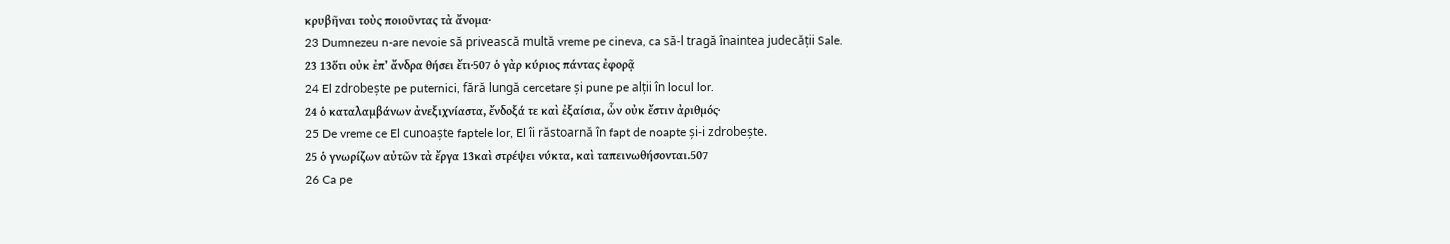κρυβῆναι τοὺς ποιοῦντας τὰ ἄνομα·
23 Dumnezeu n-are nevoie să privească multă vreme pe cineva, ca să-l tragă înaintea judecății Sale.
23 13ὅτι οὐκ ἐπ’ ἄνδρα θήσει ἔτι·507 ὁ γὰρ κύριος πάντας ἐφορᾷ
24 El zdrobește pe puternici, fără lungă cercetare și pune pe alții în locul lor.
24 ὁ καταλαμβάνων ἀνεξιχνίαστα, ἔνδοξά τε καὶ ἐξαίσια, ὧν οὐκ ἔστιν ἀριθμός·
25 De vreme ce El cunoaște faptele lor, El îi răstoarnă în fapt de noapte și-i zdrobește.
25 ὁ γνωρίζων αὐτῶν τὰ ἔργα 13καὶ στρέψει νύκτα, καὶ ταπεινωθήσονται.507
26 Ca pe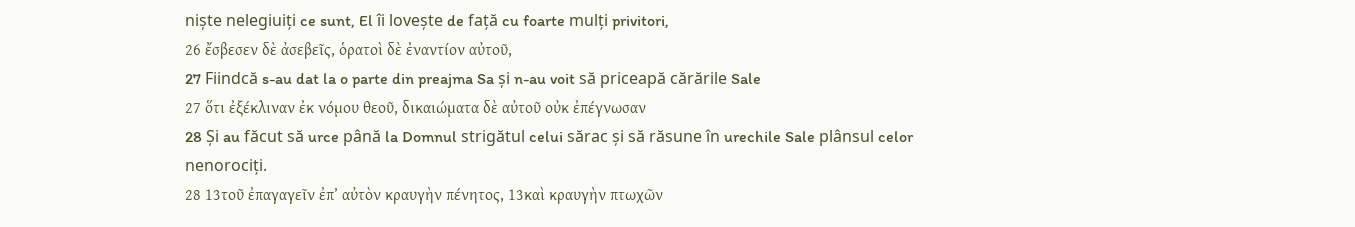niște nelegiuiți ce sunt, El îi lovește de față cu foarte mulți privitori,
26 ἔσβεσεν δὲ ἀσεβεῖς, ὁρατοὶ δὲ ἐναντίον αὐτοῦ,
27 Fiindcă s-au dat la o parte din preajma Sa și n-au voit să priceapă cărările Sale
27 ὅτι ἐξέκλιναν ἐκ νόμου θεοῦ, δικαιώματα δὲ αὐτοῦ οὐκ ἐπέγνωσαν
28 Și au făcut să urce până la Domnul strigătul celui sărac și să răsune în urechile Sale plânsul celor nenorociți.
28 13τοῦ ἐπαγαγεῖν ἐπ’ αὐτὸν κραυγὴν πένητος, 13καὶ κραυγὴν πτωχῶν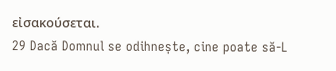εἰσακούσεται.
29 Dacă Domnul se odihnește, cine poate să-L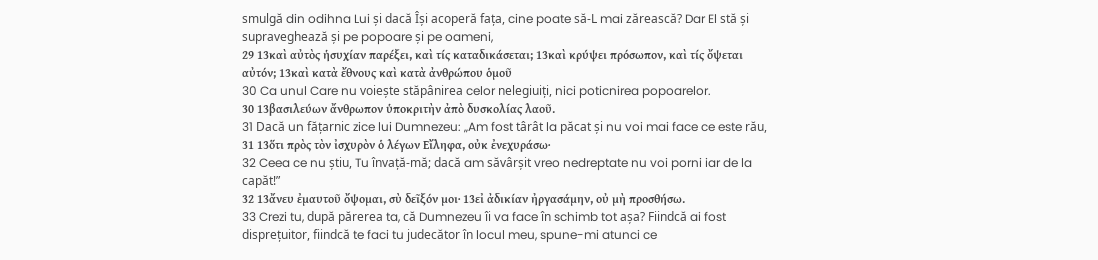smulgă din odihna Lui și dacă Își acoperă fața, cine poate să-L mai zărească? Dar El stă și supraveghează și pe popoare și pe oameni,
29 13καὶ αὐτὸς ἡσυχίαν παρέξει, καὶ τίς καταδικάσεται; 13καὶ κρύψει πρόσωπον, καὶ τίς ὄψεται αὐτόν; 13καὶ κατὰ ἔθνους καὶ κατὰ ἀνθρώπου ὁμοῦ
30 Ca unul Care nu voiește stăpânirea celor nelegiuiți, nici poticnirea popoarelor.
30 13βασιλεύων ἄνθρωπον ὑποκριτὴν ἀπὸ δυσκολίας λαοῦ.
31 Dacă un fățarnic zice lui Dumnezeu: „Am fost târât la păcat și nu voi mai face ce este rău,
31 13ὅτι πρὸς τὸν ἰσχυρὸν ὁ λέγων Εἴληφα, οὐκ ἐνεχυράσω·
32 Ceea ce nu știu, Tu învață-mă; dacă am săvârșit vreo nedreptate nu voi porni iar de la capăt!”
32 13ἄνευ ἐμαυτοῦ ὄψομαι, σὺ δεῖξόν μοι· 13εἰ ἀδικίαν ἠργασάμην, οὐ μὴ προσθήσω.
33 Crezi tu, după părerea ta, că Dumnezeu îi va face în schimb tot așa? Fiindcă ai fost disprețuitor, fiindcă te faci tu judecător în locul meu, spune-mi atunci ce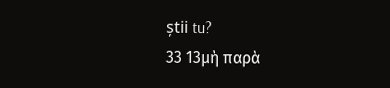știi tu?
33 13μὴ παρὰ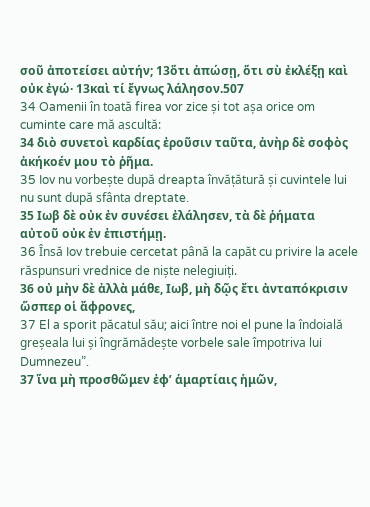σοῦ ἀποτείσει αὐτήν; 13ὅτι ἀπώσῃ, ὅτι σὺ ἐκλέξῃ καὶ οὐκ ἐγώ· 13καὶ τί ἔγνως λάλησον.507
34 Oamenii în toată firea vor zice și tot așa orice om cuminte care mă ascultă:
34 διὸ συνετοὶ καρδίας ἐροῦσιν ταῦτα, ἀνὴρ δὲ σοφὸς ἀκήκοέν μου τὸ ῥῆμα.
35 Iov nu vorbește după dreapta învățătură și cuvintele lui nu sunt după sfânta dreptate.
35 Ιωβ δὲ οὐκ ἐν συνέσει ἐλάλησεν, τὰ δὲ ῥήματα αὐτοῦ οὐκ ἐν ἐπιστήμῃ.
36 Însă Iov trebuie cercetat până la capăt cu privire la acele răspunsuri vrednice de niște nelegiuiți.
36 οὐ μὴν δὲ ἀλλὰ μάθε, Ιωβ, μὴ δῷς ἔτι ἀνταπόκρισιν ὥσπερ οἱ ἄφρονες,
37 El a sporit păcatul său; aici între noi el pune la îndoială greșeala lui și îngrămădește vorbele sale împotriva lui Dumnezeu”.
37 ἵνα μὴ προσθῶμεν ἐφ’ ἁμαρτίαις ἡμῶν,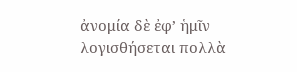ἀνομία δὲ ἐφ’ ἡμῖν λογισθήσεται πολλὰ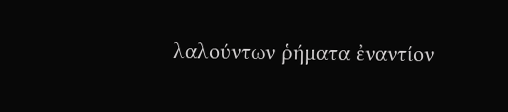λαλούντων ῥήματα ἐναντίον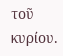τοῦ κυρίου.